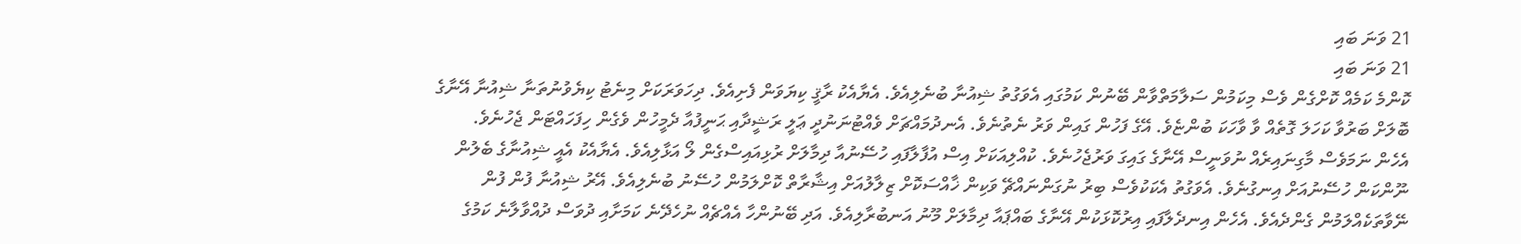21 ވަނަ ބައި
21 ވަނަ ބައި
ކޮންމެ ކަމެއް ކޮށްގެން ވެސް މިކަމުން ސަލާމަތްވާން ބޭނުން ކަމުގައި އެވަގުތު ޝިއުނާ ބުނެލިއެވެ. އެޔާއެކު ރާޤީ ކިޔަވަން ފެށިއެވެ. ދިހަވަރަކަށް މިނެޓު ކިޔެވުނުތަނާ ޝިއުނާ އޭނާގެ ބޮލަށް ބަރުވާ ކަހަލަ ގޮތެއް ވާ ވާހަކަ ބުންޏެވެ. އޭގެ ފަހުން ގައިން ވަރު ނެތުނެވެ. އެނދުމައްޗަށް ވެއްޓުނަނުދީ ޢަލީ ރަޝީދާއި ޙަނީފުއާ ދެމީހުން ވެގެން ހިފަހައްޓަން ޖެހުނެވެ.
އެހެން ނަމަވެސް މާގިނައިރެއް ނުވަނީސް އޭނާގެ ގައިގަ ވަރުޖެހުނެވެ. ކުއްލިއަކަށް އިސް އުފާލާފައި ހުސޭނުއާ ދިމާލަށް ރުޅިއައިސްގެން ލޯ އަޅާލިއެވެ. އެޔާއެކު އެއީ ޝިއުނާގެ ބެލުން ނޫންކަން ހުސޭނުއަށް އިނގުނެވެ. އެވަގުތު އެކަކުވެސް ބިރު ނުގަންނައްޗޭ ވަކިން ޚާއްސަކޮށް ޒިލާލުއަށް އިޝާރާތް ކޮށްލަމުން ހުސޭނު ބުނެލިއެވެ. އޭރު ޝިއުނާ ފުން ފުން ނޭވާތަކެއްލަމުން ގެންދެއެވެ. އެހެން އިނދެލާފައި އިރުކޮޅަކުން އޭނާގެ ބައްޕައާ ދިމާލަށް މޫނު އަނބުރާލިއެވެ. އަދި ބޭނުންހާ އެއްޗެއް ނުހެދޭނެ ކަމަށާއި ދުވަސް ދުއްވާލާނެ ކަމުގެ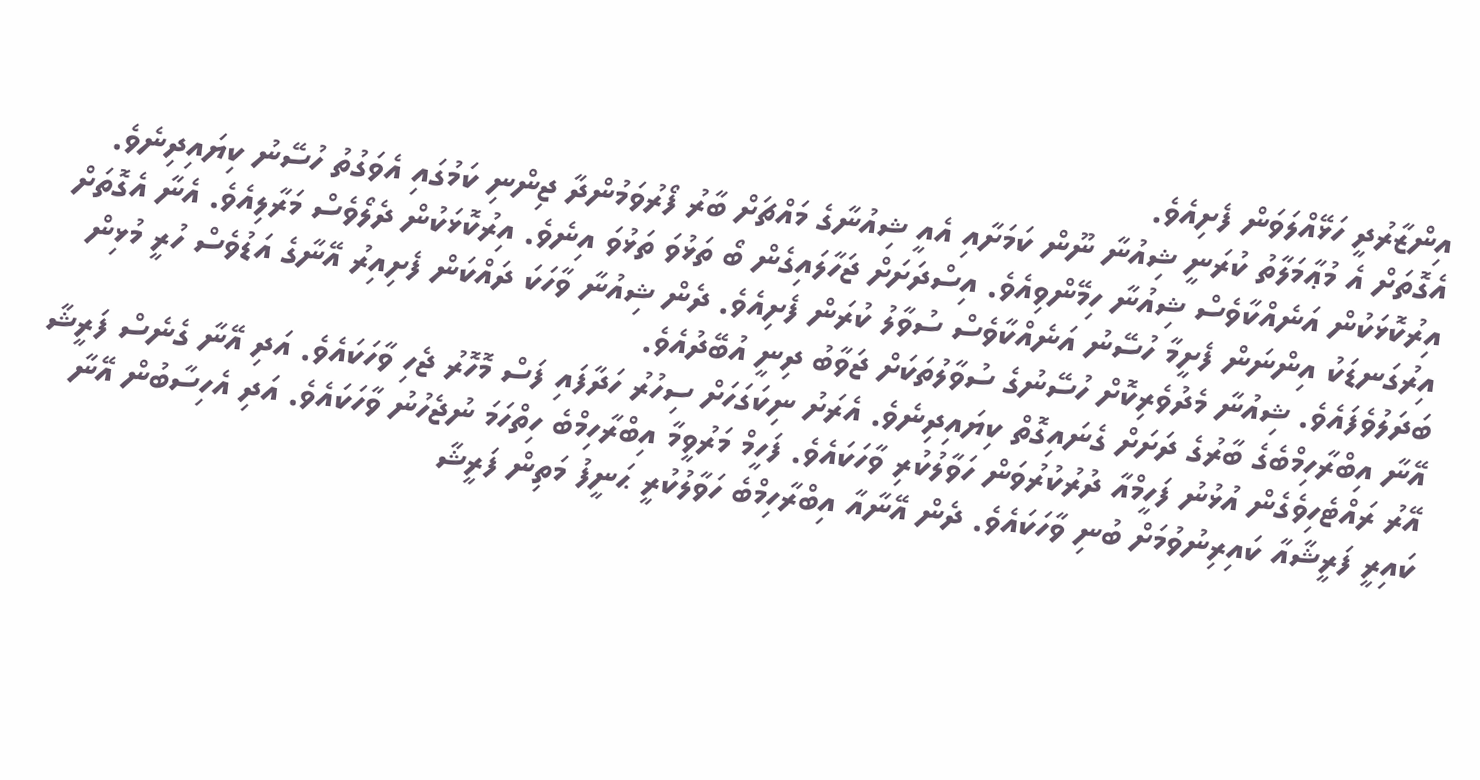އިންޒާރުދީ ހަޅޭއްލަވަން ފެށިއެވެ.
އެގޮތަށް އެ މުޢާމަލާތު ކުރަނީ ޝިއުނާ ނޫން ކަމަށާއި އެއީ ޝިއުނާގެ މައްޗަށް ބާރު ފޯރުވަމުންދާ ޖިންނި ކަމުގައި އެވަގުތު ހުސޭނު ކިޔައިދިނެވެ.
އިރުކޮޅަކުން އަނެއްކާވެސް ޝިއުނާ ހިމޭންވިއެވެ. އިސްދަށަށް ޖަހާލައިގެން ބޯ ތަޅުވަ ތަޅުވަ އިނެވެ. އިރުކޮޅަކުން ދެލޯވެސް މަރާލިއެވެ. އެނާ އެގޮތަށް އިރުގަނޑަކު އިންނަން ފެށީމާ ހުސޭނު އަނެއްކާވެސް ސުވާލު ކުރަން ފެށިއެވެ. ދެން ޝިއުނާ ވާހަކަ ދައްކަން ފެށިއިރު އޭނާގެ އަޑުވެސް ހުރީ މުޅިން ބަދަލުވެފައެވެ. ޝިއުނާ މެދުވެރިކޮށް ހުސޭނުގެ ސުވާލުތަކަށް ޖަވާބު ދިނީ އުބޭދުއެވެ.
އޭނާ އިބްރާހިމްބެގެ ބާރުގެ ދަށަށް ގެނައިގޮތް ކިޔައިދިނެވެ. އެރަށު ނިކަގަހަށް ސިހުރު ހަދާފައި ފަސް މޮހޮރު ޖެހި ވާހަކައެވެ. އަދި އޭނާ ގެނެސް ފަރީޝާ އޭރު ރައްޓެހިވެގެން އުޅުނު ފަހީމްއާ ދުރުކުރުވަން ހަވާލުކުރި ވާހަކައެވެ. ފަހީމް މަރުވީމާ އިބްރާހިމްބެ ހިތްހަމަ ނުޖެހުނު ވާހަކައެވެ. އަދި އެހިސާބުން އޭނާ ކައިރީ ފަރީޝާއާ ކައިރިނުވުމަށް ބުނި ވާހަކައެވެ. ދެން އޭނާއާ އިބްރާހިމްބެ ހަވާލުކުރީ ޙަނީފު މަތިން ފަރީޝާ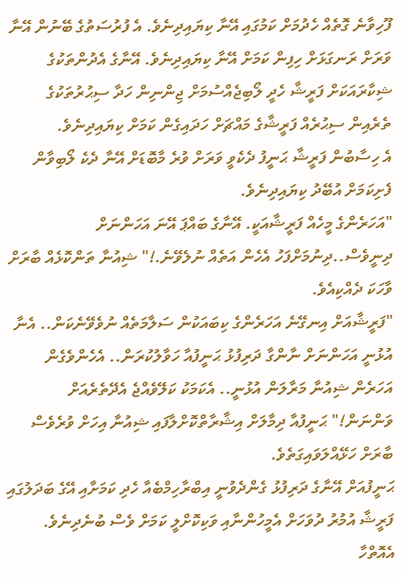ފޫހިވާނެ ގޮތެއް ހެދުމަށް ކަމުގައި އޭނާ ކިޔައިދިނެވެ. އެ ފުރުސަތުގެ ބޭނުން އޭނާ ވަރަށް ރަނގަޅަށް ހިފިން ކަމަށް އޭނާ ކިޔައިދިނެވެ. އޭނާގެ އެދުންތަކުގެ ޝިކާރައަކަށް ފަރީޝާ ހެދީ ލޯބިޖެއްސުމަށް ޖިންނިން ހަދާ ސިޙުރުތަކުގެ ތެރެއިން ސިޙުރެއް ފަރީޝާގެ މައްޗަށް ހަދައިގެން ކަމަށް ކިޔައިދިނެވެ.
އެ ހިސާބުން ފަރީޝާ ޙަނީފު ދެކެވީ ވަރަށް ވުރެ މާބޮޑަށް އޭނާ ދެކެ ލޯބިވާން ފެށިކަމަށް އުބޭދު ކިޔައިދިނެވެ.
"އަހަރެންގެ މީހެއް ފަރީޝާއަކީ. އޭނާގެ ބައްޕަ އޭނަ އަހަންނަށް ދިނީވެސް..ދިނުމަށްފަހު އެހެން އަތެއް ނުލެވޭނެ.!" ޝިއުނާ ތަންކޮޅެއް ބާރަށް ވާހަކަ ދެއްކިއެވެ.
"ފަރީޝާއަށް އިނގޭނެ އަހަރެންގެ ކިބައަކުން ސަލާމަތެއް ނުވެވޭނެކަން.. އެނާ އުޅުނީ އަހަންނަށް ނާންގާ ދަރިފުޅު ޙަނީފުއާ ހަވާލުކުރަން.. އެހެންވެގެން އަހަރެން ޝިއުނާ މަރާލަން އުޅުނީ.. އެކަމަކު ކަލޭވެއްޖެ އެދޭތެރެއަށް ވަންނަން!" ޙަނީފުއާ ދިމާލަށް އިޝާރާތްކޮށްލާފައި ޝިއުނާ އިހަށް ވުރެވެސް ބާރަށް ހަޅޭއްލަވައިގަތެވެ.
ޙަނީފުއަށް އޭނާގެ ދަރިފުޅު ގެންދެވުނީ އިބްރާހިމްބެއާ ހެދި ކަމަށާއި އޭގެ ބަދަލުގައި ފަރީޝާ އުމުރު ދުވަހަށް އެމީހުންނާއި ވަކިކޮށްލީ ކަމަށް ވެސް ބުނެދިނެވެ. އެއޮތްހާ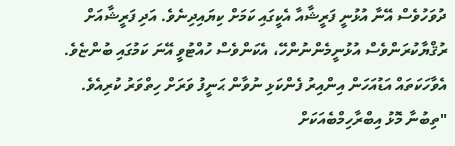ދުވަހުވެސް އޭނާ އުޅުނީ ފަރީޝާއާ އެކީގައި ކަމަށް ކިޔައިދިނެވެ. އަދި ފަރީޝާއަށް ރުޤްޔާކުރަންވެސް އުޅުނީމެންނުންހޭ، އެކަންވެސް ހުއްޓުވީ އޭނަ ކަމުގައި ބުންޏެވެ.
އެވާހަކަތައް އަޑުއަހަން އިންއިރު ފެންކަޅި ނުވާން ޙަނީފު ވަރަށް ހިތްވަރު ކުރިއެވެ.
"ތިބުނާ މޮޅު އިބްރާހިމްބެއަކަށް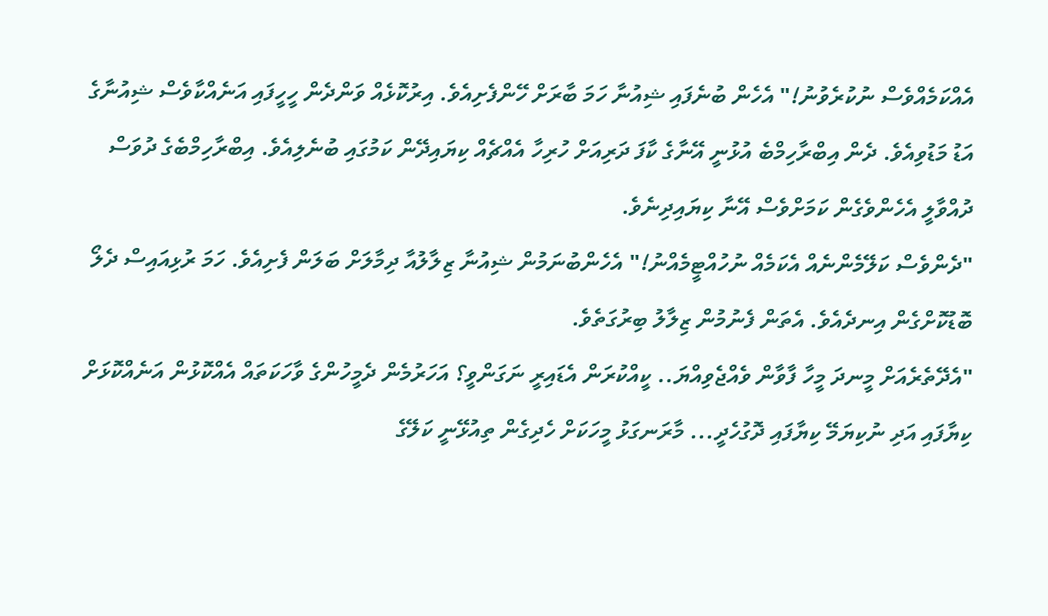އެއްކަމެއްވެސް ނުކުރެވުނު!" އެހެން ބުނެފައި ޝިއުނާ ހަމަ ބާރަށް ހޭންފެށިއެވެ. އިރުކޮޅެއް ވަންދެން ހީހީފައި އަނެއްކާވެސް ޝިއުނާގެ އަޑު މަޑުވިއެވެ. ދެން އިބްރާހިމްބެ އުޅުނީ އޭނާގެ ކާފަ ދަރިއަށް ހުރިހާ އެއްޗެއް ކިޔައިދޭން ކަމުގައި ބުނެލިއެވެ. އިބްރާހިމްބެގެ ދުވަސް ދުއްވާލީ އެހެންވެގެން ކަމަށްވެސް އޭނާ ކިޔައިދިނެވެ.
"ދެންވެސް ކަލޭމެންނެއް އެކަމެއް ނުހުއްޓީމެއްނު!" އެހެންބުނަމުން ޝިއުނާ ޒިލާލުއާ ދިމާލަށް ބަލަން ފެށިއެވެ. ހަމަ ރުޅިއައިސް ދެލޯ ބޮޑުކޮށްގެން އިނދެއެވެ. އެތަން ފެނުމުން ޒިލާލު ބިރުގަތެވެ.
"އެދޭތެރެއަށް މީނދަ މީހާ ފާވާން ވެއްޖެވިއްޔަ.. ކީއްކުރަން އެޑައިރީ ނަގަންވީ؟ އަހަރުމެން ދެމީހުންގެ ވާހަކަތައް އެއްކޮޅުން އަނެއްކޮޅަށް ކިޔާފައި އަދި ނުކިޔަމޭ ކިޔާފައި ދޮގުހެދީ... މާރަނގަޅު މީހަކަށް ހެދިގެން ތިއުޅޭނީ ކަލޭގެ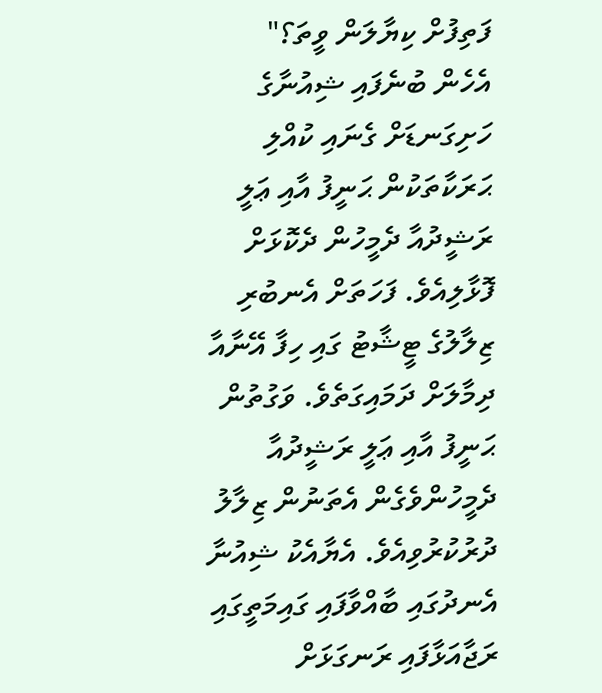ފަތިފުށް ކިޔާލަން ވީތަ؟"
އެހެން ބުނެފައި ޝިއުނާގެ ހަށިގަނޑަށް ގެނައި ކުއްލި ޙަރަކާތަކުން ޙަނީފު އާއި ޢަލީ ރަޝީދުއާ ދެމީހުން ދެކޮޅަށް ފޮޅާލިއެވެ. ފަހަތަށް އެނބުރި ޒިލާލުގެ ޓީޝާޓު ގައި ހިފާ އޭނާއާ ދިމާލަށް ދަމައިގަތެވެ. ވަގުތުން ޙަނީފު އާއި ޢަލީ ރަޝީދުއާ ދެމީހުންވެގެން އެތަނުން ޒިލާލު ދުރުކުރުވިއެވެ. އެޔާއެކު ޝިއުނާ އެނދުގައި ބާއްވާފައި ގައިމަތީގައި ރަޖާއަޅާފައި ރަނގަޅަށް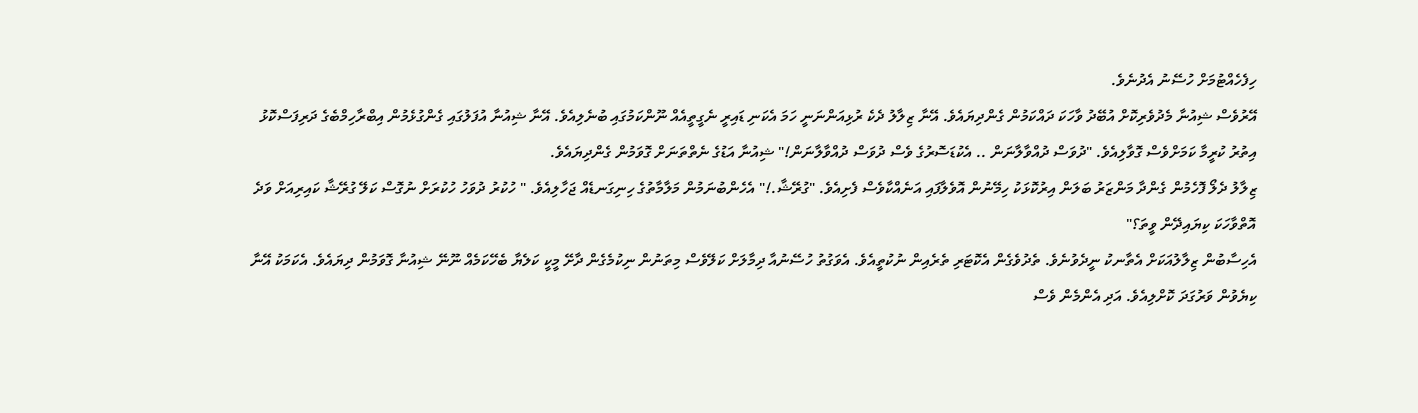ހިފެހެއްޓުމަށް ހުސޭނު އެދުނެވެ.
އޭރުވެސް ޝިއުނާ މެދުވެރިކޮށް އުބޭދު ވާހަކަ ދައްކަމުން ގެންދިޔައެވެ. އޭނާ ޒިލާލު ދެކެ ރުޅިއަންނަނީ ހަމަ އެކަނި ޑައިރީ ނެގީތީއެއް ނޫންކަމުގައި ބުނެލިއެވެ. އޭނާ ޝިއުނާ އުފަލުގައި ގެންގުޅެމުން އިބްރާހިމްބެގެ ދަރިފަސްކޮޅު އިތުރު ކުރީމާ ކަމަށްވެސް ގޮވާލިއެވެ. "ދުވަސް ދުއްވާލާނަން .. އެކުޑަސޮރުގެ ވެސް ދުވަސް ދުއްވާލާނަން!" ޝިއުނާ އަޑުގެ ނެތްތަނަށް ގޮވަމުން ގެންދިޔައެވެ.
ޒިލާލު ދެލޯ ފޮހެމުން ގެންދާ މަންޒަރު ބަލަން އިރުކޮޅަކު ހިމޭނުން އޮވެލާފައި އަނެއްކާވެސް ފެށިއެވެ. "ގުރޭޝާ.!" އެހެންބުނަމުން މަލާމާތުގެ ހިނިގަނޑެއް ޖަހާލިއެވެ. " ހުކުރު ދުވަހު ހުކުރަށް ނުގޮސް ކަލޭ ގުރޭޝާ ކައިރިއަށް ވަދެ އޮތްވާހަކަ ކިޔައިދޭން ވީތަ؟"
އެހިސާބުން ޒިލާލުއަކަށް އެތާނކު ނީދެވުނެވެ. ތެދުވެގެން އެކޮޓަރި ތެރެއިން ނުކުތީއެވެ. އެވަގުތު ހުސޭނުއާ ދިމާލަށް ކަލޭވެސް މިތަނުން ނިކުމެގެން ދާށޭ މީކީ ކަލެޔާ ބެހޭކަމެއް ނޫނޭ ޝިއުނާ ގޮވަމުން ދިޔައެވެ. އެކަމަކު އޭނާ ކިޔެވުން ވަރުގަދަ ކޮށްލިއެވެ. އަދި އެންމެން ވެސް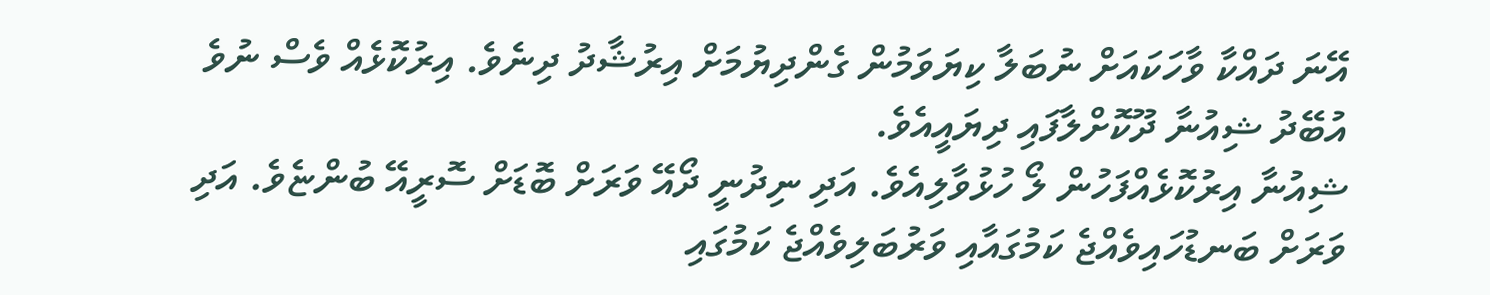އޭނަ ދައްކާ ވާހަކައަށް ނުބަލާ ކިޔަވަމުން ގެންދިޔުމަށް އިރުޝާދު ދިނެވެ. އިރުކޮޅެއް ވެސް ނުވެ އުބޭދު ޝިއުނާ ދޫކޮށްލާފައި ދިޔައީއެވެ.
ޝިއުނާ އިރުކޮޅެއްފަހުން ލޯ ހުޅުވާލިއެވެ. އަދި ނިދުނީ ދޯއޭ ވަރަށް ބޮޑަށް ސޮރީއޭ ބުންޏެވެ. އަދި ވަރަށް ބަނޑުހައިވެއްޖެ ކަމުގައާއި ވަރުބަލިވެއްޖެ ކަމުގައި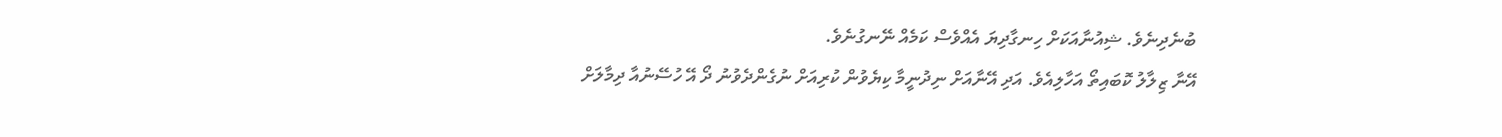ބުނެދިނެވެ. ޝިއުނާއަކަށް ހިނގާދިޔަ އެއްވެސް ކަމެއް ނޭނގުނެވެ.
އޭނާ ޒިލާލު ކޮބައިތޯ އަހާލިއެވެ. އަދި އޭނާއަށް ނިދުނީމާ ކިޔެވުން ކުރިއަށް ނުގެންދެވުނު ދޯ އޭ ހުސޭނުއާ ދިމާލަށް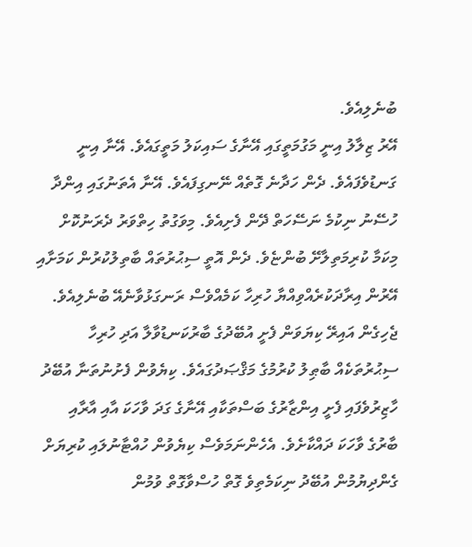ބުނެލިއެވެ.
އޭރު ޒިލާލު އިނީ މަގުމަތީގައި އޭނާގެ ސައިކަލު މަތީގައެވެ. އޭނާ އިނީ ގަނޑުވެފައެވެ. ދެން ހަދާނެ ގޮތެއް ނޭނގިފައެވެ. އޭނާ އެތަނުގައި އިންދާ ހުސޭނު ނިކުމެ ނަސޭހަތް ދޭން ފެށިއެވެ. މިވަގުތު ހިތްވަރު ދެރަނުކޮށް މިކަމާ ކުރިމަތިލާށޭ ބުންޏެވެ. ދެން އޮތީ ސިޙުރުތައް ބާތިލުކުރުން ކަމަށާއި އޭރުން އިރާދަކުރެއްވިއްޔާ ހުރިހާ ކަމެއްވެސް ރަނގަޅުވާނެއޭ ބުނެލިއެވެ.
ޖެހިގެން އައިރޭ ކިޔަވަން ފެށީ އުބޭދުގެ ބާރުކަނޑުވާލާ އަދި ހުރިހާ ސިޙުރުތަކެއް ބާޠިލު ކުރުމުގެ މަޤްޞަދުގައެވެ. ކިޔެވުން ފެށުނުތަނާ އުބޭދު ހާޒިރުވެފައި ފެށީ އިންޒާރުގެ ބަސްތަކާއި އޭނާގެ ގަދަ ވާހަކަ އާއި އާރާއި ބާރުގެ ވާހަކަ ދައްކާށެވެ. އެހެންނަމަވެސް ކިޔެވުން ހުއްޓާނުލައި ކުރިޔަށް ގެންދިޔުމުން އުބޭދު ނިކަމެތިވެ ގޮތް ހުސްވާގޮތް ވުމުން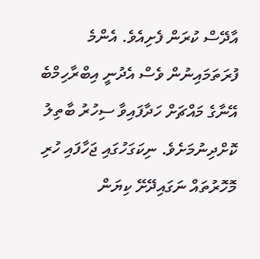އާދޭސް ކުރަން ފެށިއެވެ. އެންމެ ފުރަތަމައިނުން ވެސް އެދުނީ އިބްރާހިމްބެ އޭނާގެ މައްޗަށް ހަދާފައިވާ ސިހުރު ބާތިލު ކޮށްދިނުމަށެވެ. ނިކަގަހުގައި ޖަހާފައި ހުރި މޮހޮރުތައް ނަގައިދޭށޭ ކިޔަން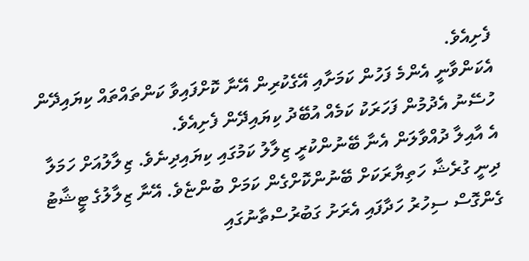ފެށިއެވެ.
އެކަންވާނީ އެންމެ ފަހުން ކަމަށާއި އޭގެކުރިން އޭނާ ކޮށްފައިވާ ކަންތައްތައް ކިޔައިދޭން ހުސޭނު އެދުމުން ފަހަރަކު ކަމެއް އުބޭދު ކިޔައިދޭން ފެށިއެވެ.
އެ އާއިލާ ދުއްވާލަން އެނާ ބޭނުންކުރީ ޒިލާލު ކަމުގައި ކިޔައިދިނެވެ. ޒިލާލުއަށް ހަމަލާ ދިނީ ގުރެޝާ ހަތިޔާރަކަށް ބޭނުންކޮށްގެން ކަމަށް ބުންޏެވެ. އޭނާ ޒިލާލުގެ ޓީޝާޓު ގެންގޮސް ސިހުރު ހަދާފައި އެރަށު ގަބުރުސްތާނުގައި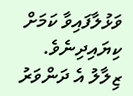ވަޅުލާފައިވާ ކަމަށް ކިޔައިދިނެވެ.
ޒިލާލު އެ ދަންވަރު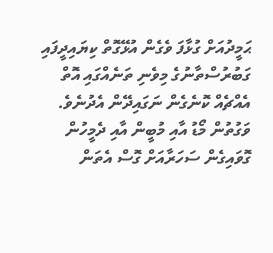ޙަމީދުއަށް ގުޅާފަ ވެގެން އުޅޭގޮތް ކިޔައިދީފައި ގަބުރުސްތާނުގެ މިވެނި ތަނެއްގައި އޮތް އެއްޗެއް ކޮނެގެން ނަގައިދޭން އެދުނެވެ.
ވަގުތުން މޯޑު އާއި މުބީން އާއި ދެމީހުން ގޮވައިގެން ސަހަރާއަށް ގޮސް އެތަން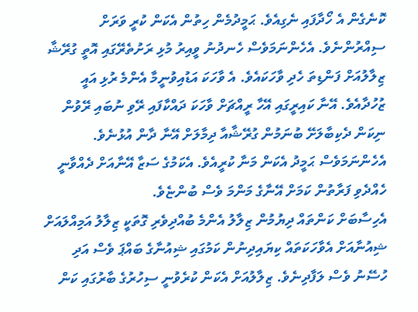ކޮނެގެން އެ ހޯދާފައި ނެގިއެވެ. ޙަމީދުމެން ހިތުން އެކަން ކުރީ ވަރަށް ސިއްރުންނެވެ. އެހެންނަމަވެސް ހެނދުނު ވީއިރު މުޅި ރަށުތެރޭގައި އޮތީ ގުރޭޝާ ޒިލާލުއަށް ފަންޑިތަ ހެދި ވާހަކައެވެ. އެ ވާހަކަ އަޑުއިވުނީމާ އެންމެ ރުޅި އައީ ޒުހުދާއެވެ. އޭނާ ކައިރީގައި އޭހާ ރީއްޗަށް ވާހަކަ ދައްކާފައި ރޭވި ނުބައި ރޭވުން ނިކަން ދެކިބާލަށޭ ބުނަމުން ގުރޭޝާއާ ދިމާލަށް އޭނާ ދާން އުޅުނެވެ. އެހެންނަމަވެސް ޙަމީދު އެކަން މަނާ ކުރީއެވެ. އެކަމުގެ ސަޒާ އޭނާއަށް ދެއްވާނީ ހެއްދެވި ފަރާތުން ކަމަށް އޭނާގެ މަންމަ ވެސް ބުންޏެވެ.
އެހިސާބަށް ކަންތައް ދިޔުމުން ޒިލާލު އެންމެ ބުއްދިވެރި ގޮތަކީ ޒިލާލު އަމިއްލައަށް ޝިއުނާއަށް އެވާހަކަތައް ކިޔައިދިނުން ކަމުގައި ޝިއުނާގެ ބައްޕަ ވެސް އަދި ހުސޭނު ވެސް ލަފާދިނެވެ. ޒިލާލުއަށް އެކަން ކުރެވުނީ ސިހުރުގެ ބާރުގައި ކަން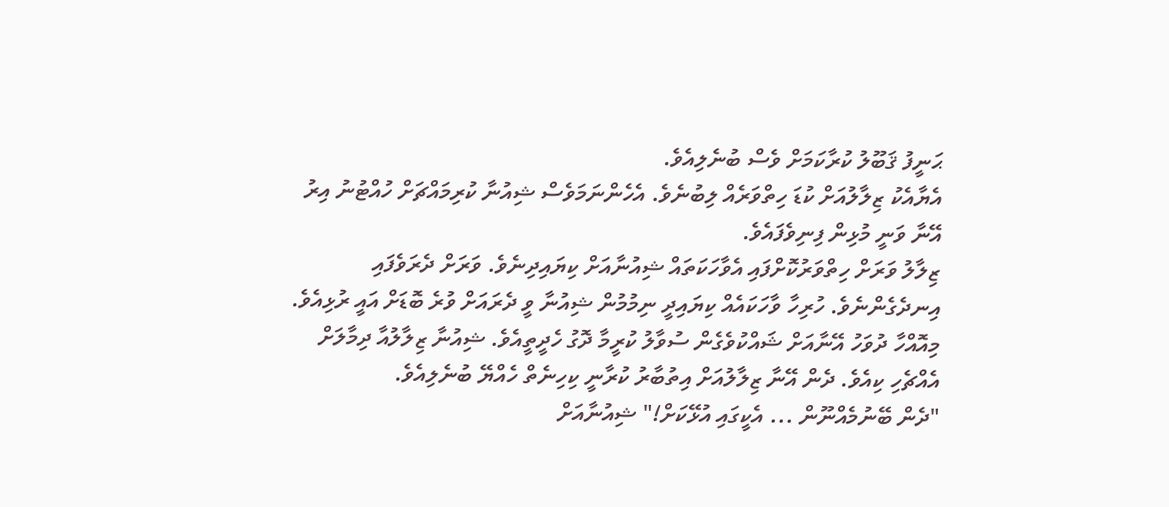ޙަނީފު ޤަބޫލު ކުރާކަމަށް ވެސް ބުނެލިއެވެ.
އެޔާއެކު ޒިލާލުއަށް ކުޑަ ހިތްވަރެއް ލިބުނެވެ. އެހެންނަމަވެސް ޝިއުނާ ކުރިމައްޗަށް ހުއްޓުނު އިރު އޭނާ ވަނީ މުޅިން ފިނިވެފައެވެ.
ޒިލާލު ވަރަށް ހިތްވަރުކޮށްފައި އެވާހަކަތައް ޝިއުނާއަށް ކިޔައިދިނެވެ. ވަރަށް ދެރަވެފައި އިނދެގެންނެވެ. ހުރިހާ ވާހަކައެއް ކިޔައިދީ ނިމުމުން ޝިއުނާ ވީ ދެރައަށް ވުރެ ބޮޑަށް އައީ ރުޅިއެވެ. މިއޮއްހާ ދުވަހު އޭނާއަށް ޝައްކުވެގެން ސުވާލު ކުރީމާ ދޮގު ހެދީތީއެވެ. ޝިއުނާ ޒިލާލުއާ ދިމާލަށް އެއްޗެހި ކިއެވެ. ދެން އޭނާ ޒިލާލުއަށް އިތުބާރު ކުރާނީ ކިހިނެތް ހެއްޔޭ ބުނެލިއެވެ.
"ދެން ބޭނުމެއްނޫން ... އެކީގައި އުޅޭކަށް!" ޝިއުނާއަށް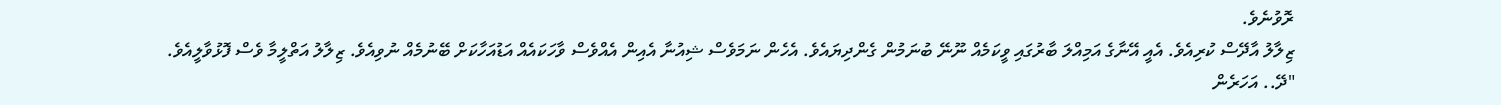ރޮވުނެވެ.
ޒިލާލު އާދޭސް ކުރިއެވެ. އެއީ އޭނާގެ އަމިއްލަ ބާރުގައި ވީކަމެއް ނޫނޭ ބުނަމުން ގެންދިޔައެވެ. އެހެން ނަމަވެސް ޝިއުނާ އެއިން އެއްވެސް ވާހަކައެއް އަޑުއަހާކަށް ބޭނުމެއް ނުވިއެވެ. ޒިލާލު އަތްލީމާ ވެސް ފޮޅުވާލީއެވެ.
"ދޭ.. އަހަރެން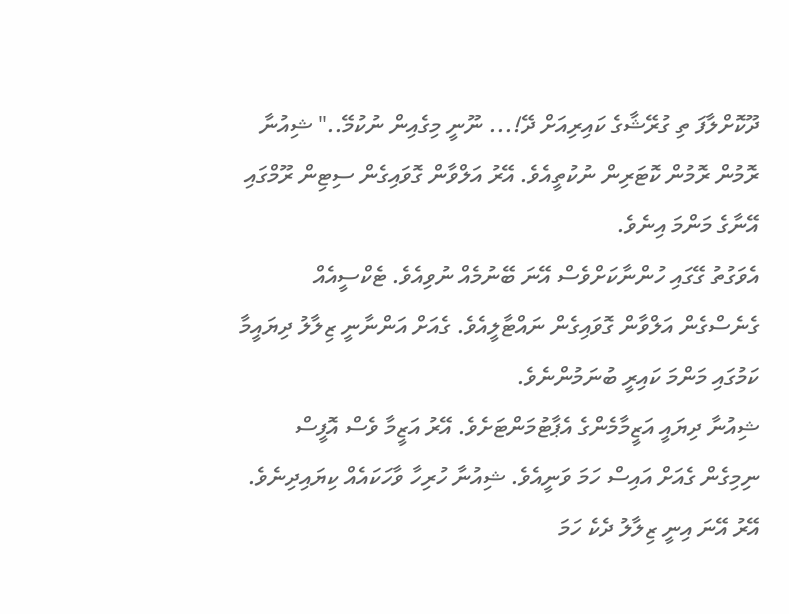ދޫކޮށްލާފަ ތި ގުރޭޝާގެ ކައިރިއަށް ދޭ!... ނޫނީ މިގެއިން ނުކުމޭ.." ޝިއުނާ ރޮމުން ރޮމުން ކޮޓަރިން ނުކުތީއެވެ. އޭރު އަލްވާން ގޮވައިގެން ސިޓިން ރޫމްގައި އޭނާގެ މަންމަ އިނެވެ.
އެވަގުތު ގޭގައި ހުންނާކަށްވެސް އޭނަ ބޭނުމެއް ނުވިއެވެ. ޓެކްސީއެއް ގެނެސްގެން އަލްވާން ގޮވައިގެން ނައްޓާލީއެވެ. ގެއަށް އަންނާނީ ޒިލާލު ދިޔައީމާ ކަމުގައި މަންމަ ކައިރީ ބުނަމުންނެވެ.
ޝިއުނާ ދިޔައީ އަޒީމާމެންގެ އެޕާޓުމަންޓަށެވެ. އޭރު އަޒީމާ ވެސް އޮފީސް ނިމިގެން ގެއަށް އައިސް ހަމަ ވަނީއެވެ. ޝިއުނާ ހުރިހާ ވާހަކައެއް ކިޔައިދިނެވެ. އޭރު އޭނަ އިނީ ޒިލާލު ދެކެ ހަމަ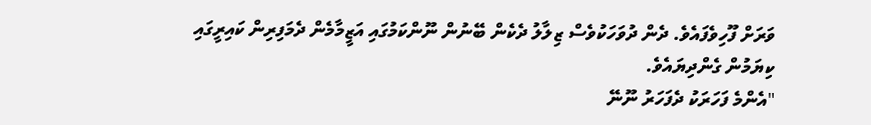ވަރަށް ފޫހިވެފައެވެ. ދެން ދުވަހަކުވެސް ޒިލާލު ދެކެން ބޭނުން ނޫންކަމުގައި އަޒީމާމެން ދެމަފިރިން ކައިރީގައި ކިޔަމުން ގެންދިޔައެވެ.
"އެންމެ ފަހަރަކު ދެފަހަރު ނޫނޭ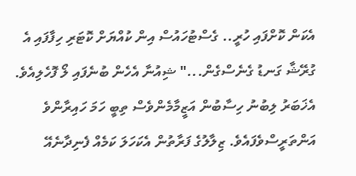އެކަން ކޮށްފައި ހުރީ.. ގެސްޓުހައުސް އިން ކުއްޔަށް ކޮޓަރި ހިފާފައި އެ ގުރޭޝާ ގަނޑު ގެނެސްގެން..." ޝިއުނާ އެހެން ބުނެފައި ލޯ ފޮހެލިއެވެ.
އެޚަބަރު ލިބުނު ހިސާބުން އަޒީމާމެންވެސް ތިބީ ހަމަ ހައިރާންވެ އަންތަރީސްވެފައެވެ. ޒިލާލުގެ ފަރާތުން އެކަހަލަ ކަމެއް ފެނިދާނެއޭ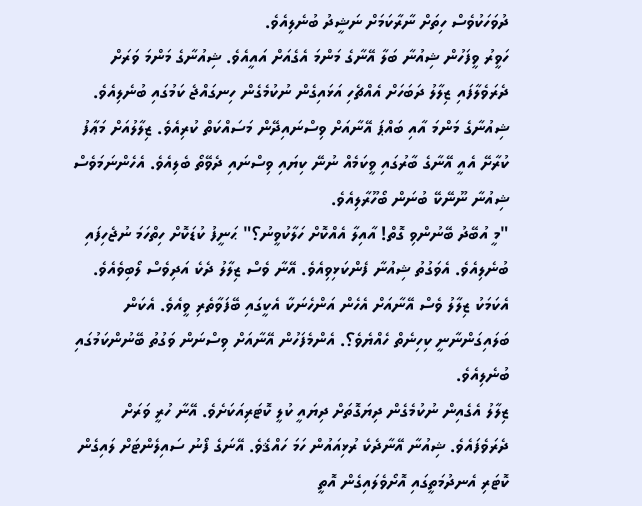ދުވަހަކުވެސް ހިތަށް ނާރާކަމަށް ނަޝީދު ބުނެލިއެވެ.
ހަވީރު ވީފަހުން ޝިއުނާ ބަލާ އޭނާގެ މަންމަ އެގެއަށް އައީއެވެ. ޝިއުނާގެ މަންމަ ވަރަށް ދެރަވެލާފައި ޒިލާލު ދަބަހަށް އެއްޗެހި އަޅައިގެން ނުކުމެގެން ހިނގައްޖެ ކަމުގައި ބުނެލިއެވެ.
ޝިއުނާގެ މަންމަ އާއި ބައްޕަ އޭނާއަށް ވިސްނައިދޭން މަސައްކަތް ކުރިއެވެ. ޒިލާލުއަށް މަޢާފު ކުރާށޭ އެއީ އޭނާގެ ބާރުގައި ވީކަމެއް ނުނޭ ކިޔައި ވިސްނައި ދެވޭތޯ ބެލިއެވެ. އެހެންނަމަވެސް ޝިއުނާ ނޫނޭކޭ ބުނަން ބޯހޫރާލިއެވެ.
"މީ އުބޭދު ބޭނުންވި ގޮތް! އާއިލާ އެއްކޮށް ހަލާކުވީނު؟" ޙަނީފު ކުޑަކޮށް ހިތްހަމަ ނުޖެހިފައި ބުނެލިއެވެ. އެވަގުތު ޝިއުނާ ފެންކަޅިވިއެވެ. އޭނާ ވެސް ޒިލާލު ދެކެ އަދިވެސް ލޯބިވެއެވެ. އެކަމަކު ޒިލާލު ވެސް އޭނާއަށް އެހެން އަންހެނަކާ އެކީގައި ބޭފަވާތެރި ވީއެވެ. އެކަން ބަލައިގަންނާނީ ކިހިނެތް ހެއްޔެވެ؟. އެންމެފަހުން އޭނާއަށް ވިސްނަން ވަގުތު ބޭނުންކަމުގައި ބުނެލިއެވެ.
ޒިލާލު އެގެއިން ނުކުމެގެން ދިޔަގޮތަށް ދިޔައީ ކުލީ ކޮޓަރިއަކަށެވެ. އޭނާ ހުރީ ވަރަށް ދެރަވެފައެވެ. ޝިއުނާ އޭނާދެކެ ރުޅިއައުން ހަމަ ހައްޤެވެ. އޭނަގެ ފޯނު ސައިލެންޓަށް ލައިގެން ކޮޓަރި އެނދުމަތީގައި އޮށޯވެލައިގެން އޮތީ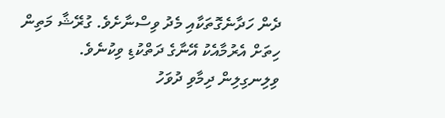ދެން ހަދާނެގޮތަކާއި މެދު ވިސްނާށެވެ. ގުރޭޝާ މަތިން ހިތަށް އެރުމާއެކު އޭނާގެ ދަތްކުޑި ވިކުނެވެ. ވިލިނގިލިން ދިމާވި ދުވަހު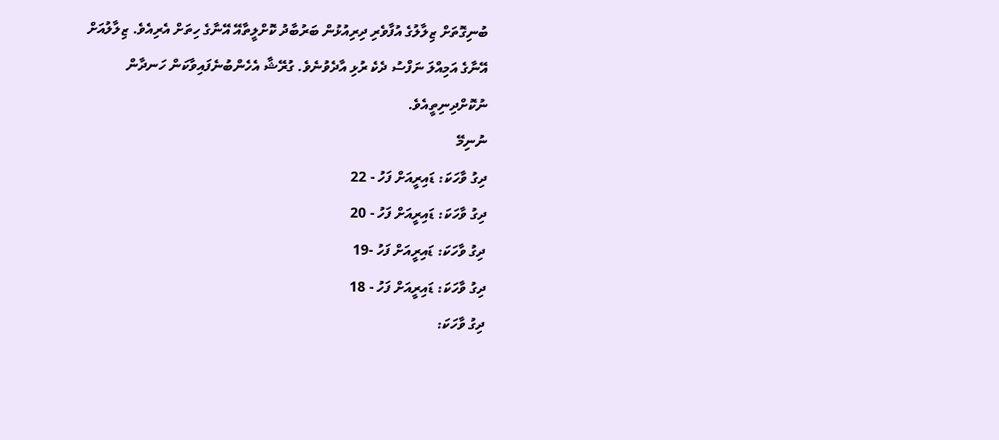ބުނިގޮތަށް ޒިލާލުގެ އުފާވެރި ދިރިއުޅުން ބަރުބާދު ކޮށްލީތާއޭ އޭނާގެ ހިތަށް އެރިއެވެ. ޒިލާލުއަށް އޭނާގެ އަމިއްލަ ނަފްސު ދެކެ ރުޅި އާދެވުނެވެ. ގުރޭޝާ އެހެންބުނެފައިވާކަން ހަނދާން ނުކޮށްދިނިތީއެވެ.
ނުނިމޭ
ދިގު ވާހަކަ: ޑައިރީއަށް ފަހު - 22
ދިގު ވާހަކަ: ޑައިރީއަށް ފަހު - 20
ދިގު ވާހަކަ: ޑައިރީއަށް ފަހު -19
ދިގު ވާހަކަ: ޑައިރީއަށް ފަހު - 18
ދިގު ވާހަކަ: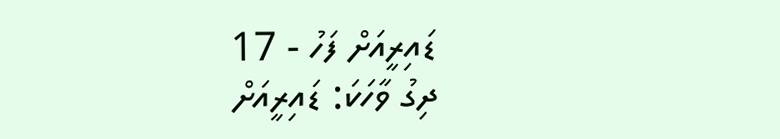ޑައިރީއަށް ފަހު - 17
ދިގު ވާހަކަ: ޑައިރީއަށް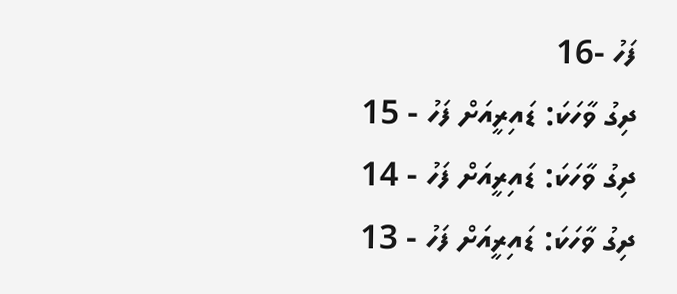ފަހު -16
ދިގު ވާހަކަ: ޑައިރީއަށް ފަހު - 15
ދިގު ވާހަކަ: ޑައިރީއަށް ފަހު - 14
ދިގު ވާހަކަ: ޑައިރީއަށް ފަހު - 13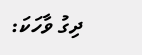ދިގު ވާހަކަ: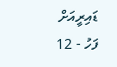ޑައިރީއަށް ފަހު - 12